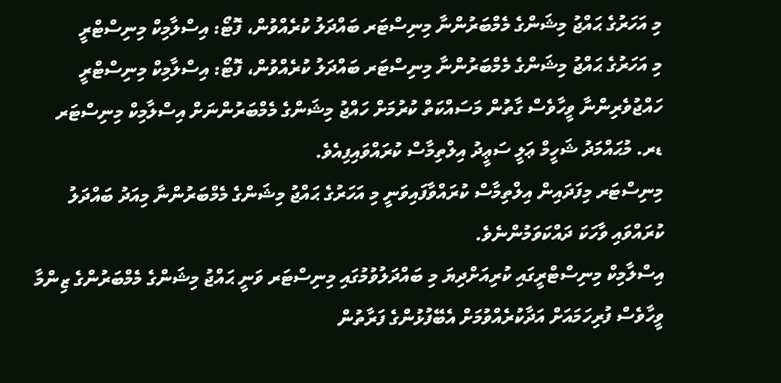މި އަހަރުގެ ޙައްޖު މިޝަންގެ މެމްބަރުންނާ މިނިސްޓަރ ބައްދަލު ކުރެއްވުން، ފޮޓޯ: އިސްލާމިކް މިނިސްޓްރީ
މި އަހަރުގެ ޙައްޖު މިޝަންގެ މެމްބަރުންނާ މިނިސްޓަރ ބައްދަލު ކުރެއްވުން، ފޮޓޯ: އިސްލާމިކް މިނިސްޓްރީ
ހައްޖުވެރިންނާ ވީހާވެސް ގާތުން މަސައްކަތް ކުރުމަށް ހައްޖު މިޝަންގެ މެމްބަރުންނަށް އިސްލާމިކް މިނިސްޓަރ ޑރ. މުޙައްމަދު ޝަހީމް ޢަލީ ސަޢީދު އިލްތިމާސް ކުރައްވައިފިއެވެ.
މިނިސްޓަރ މިފަދައިން އިލްތިމާސް ކުރައްވާފައިވަނީ މި އަހަރުގެ ޙައްޖު މިޝަންގެ މެމްބަރުންނާ މިއަދު ބައްދަލު ކުރައްވައި ވާހަކަ ދައްކަވަމުންނެވެ.
އިސްލާމިކް މިނިސްޓްރީގައި ކުރިއަށްދިޔަ މި ބައްދަލުވުމުގައި މިނިސްޓަރ ވަނީ ޙައްޖު މިޝަންގެ މެމްބަރުންގެ ޒިންމާ ވީހާވެސް ފުރިހަމައަށް އަދާކުރެއްވުމަށް އެބޭފުޅުންގެ ފަރާތުން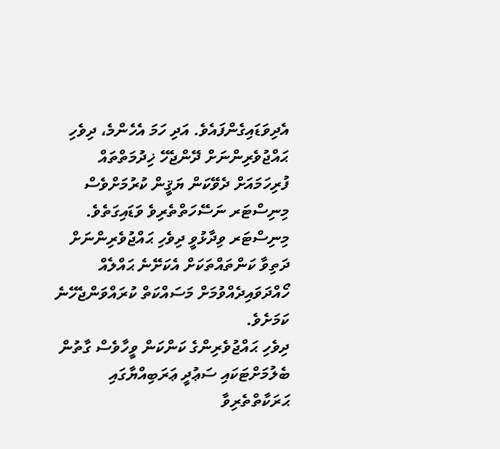އެދިވަޑައިގެންފައެވެ. އަދި ހަމަ އެހެންމެ، ދިވެހި ޙައްޖުވެރިންނަށް ދޭންޖެހޭ ޚިދުމަތްތައް ފުރިހަމައަށް ދެވޭކަން ޔަޤީން ކުރުމަށްވެސް މިނިސްޓަރ ނަސޭހަތްތެރިވެ ވަޑައިގަތެވެ.
މިނިސްޓަރ ވިދާޅުވީ ދިވެހި ޙައްޖުވެރިންނަށް ދަތިވާ ކަންތައްތަކަށް އެކަށޭނެ ޙައްލެއް ހޯއްދަވައިދެއްވުމަށް މަސައްކަތް ކުރައްވަންޖެހޭނެ ކަމަށެވެ.
ދިވެހި ޙައްޖުވެރިންގެ ކަންކަން ވީހާވެސް ގާތުން ބެލުމަށްޓަކައި ސަޢުދީ ޢަރަބިއްޔާގައި ޙަރަކާތްތެރިވާ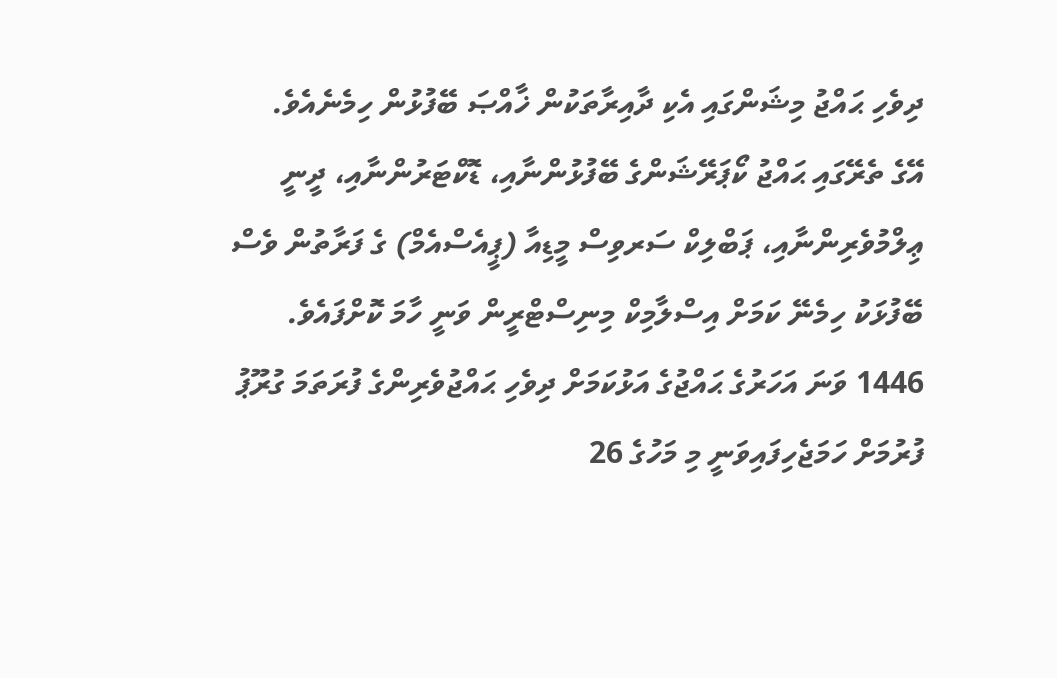ދިވެހި ޙައްޖު މިޝަންގައި އެކި ދާއިރާތަކުން ޚާއްޞަ ބޭފުޅުން ހިމެނެއެވެ.
އޭގެ ތެރޭގައި ޙައްޖު ކޯޕަރޭޝަންގެ ބޭފުޅުންނާއި، ޑޮކްޓަރުންނާއި، ދީނީ ޢިލްމުވެރިންނާއި، ޕަބްލިކް ސަރވިސް މީޑިއާ (ޕީއެސްއެމް) ގެ ފަރާތުން ވެސް ބޭފުޅަކު ހިމެނޭ ކަމަށް އިސްލާމިކް މިނިސްޓްރީން ވަނީ ހާމަ ކޮށްފައެވެ.
1446 ވަނަ އަހަރުގެ ޙައްޖުގެ އަޅުކަމަށް ދިވެހި ޙައްޖުވެރިންގެ ފުރަތަމަ ގުރޫޕު ފުރުމަށް ހަމަޖެހިފައިވަނީ މި މަހުގެ 26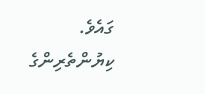ގައެވެ.
ކިޔުންތެރިންގެ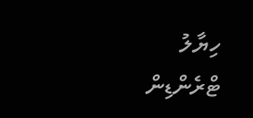ހިޔާލު
ޓްރެންޑިން